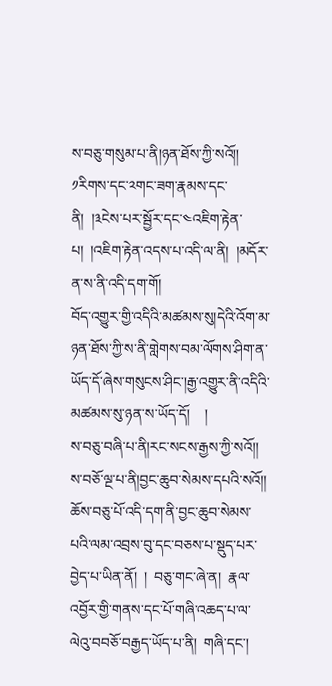ས་བཅུ་གསུམ་པ་ནི།ཉན་ཐོས་ཀྱི་སའོ།།
༡རིགས་དང་༢གང་ཟག་རྣམས་དང་ནི།  །༣ངེས་པར་སྦྱོར་དང་༤འཇིག་རྟེན་པ།  །འཇིག་རྟེན་འདས་པ་འདི་ལ་ནི།  །མདོར་ན་ས་ནི་འདི་དག་གོ།
བོད་འགྱུར་གྱི་འདིའི་མཚམས་སུ།དེའི་འོག་མ་ཉན་ཐོས་ཀྱི་ས་ནི་གླེགས་བམ་ལོགས་ཤིག་ན་ཡོད་དོ་ཞེས་གསུངས་ཤིང་།རྒྱ་འགྱུར་ནི་འདིའི་མཚམས་སུ་ཉན་ས་ཡོད་དོ།    །
ས་བཅུ་བཞི་པ་ནི།རང་སངས་རྒྱས་ཀྱི་སའོ།།
ས་བཅོ་ལྔ་པ་ནི།བྱང་ཆུབ་སེམས་དཔའི་སའོ།།
ཆོས་བཅུ་པོ་འདི་དག་ནི་བྱང་ཆུབ་སེམས་པའི་ལམ་འབྲས་བུ་དང་བཅས་པ་སྡུད་པར་བྱེད་པ་ཡིན་ནོ།  །  བཅུ་གང་ཞེ་ན།  རྣལ་འབྱོར་གྱི་གནས་དང་པོ་གཞི་འཆད་པ་ལ་ལེའུ་བབཅོ་བརྒྱད་ཡོད་པ་ནི།  གཞི་དང་།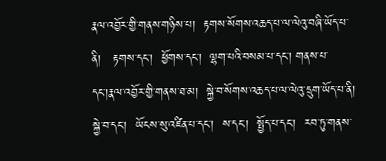རྣལ་འབྱོར་གྱི་གནས་གཉིས་པ།  རྟགས་སོགས་འཆད་པ་ལ་ལེའུ་བཞི་ཡོད་པ་ནི།   རྟགས་དང་།  ཕྱོགས་དང་།  ལྷག་པའི་བསམ་པ་དང་། གནས་པ་དང་།རྣལ་འབྱོར་གྱི་གནས་ཐ་མ།  སྐྱེ་བ་སོགས་འཆད་པ་ལ་ལེའུ་དྲུག་ཡོད་པ་ནི།  སྐྱེ་བ་དང་།  ཡོངས་སུ་འཛིན་པ་དང་།  ས་དང་།  སྤྱོད་པ་དང་།  རབ་ཏུ་གནས་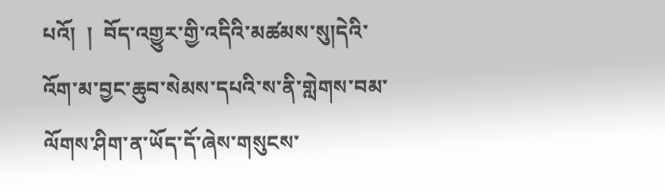པའོ།  །  བོད་འགྱུར་གྱི་འདིའི་མཚམས་སུ།དེའི་འོག་མ་བྱང་ཆུབ་སེམས་དཔའི་ས་ནི་གླེགས་བམ་ལོགས་ཤིག་ན་ཡོད་དོ་ཞེས་གསུངས་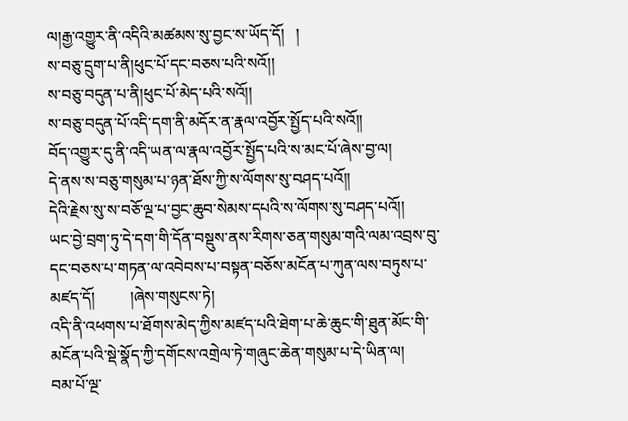ལ།རྒྱ་འགྱུར་ནི་འདིའི་མཚམས་སུ་བྱང་ས་ཡོད་དོ།   །
ས་བཅུ་དྲུག་པ་ནི།ཕུང་པོ་དང་བཅས་པའི་སའོ།།
ས་བཅུ་བདུན་པ་ནི།ཕུང་པོ་མེད་པའི་སའོ།།
ས་བཅུ་བདུན་པོ་འདི་དག་ནི་མདོར་ན་རྣལ་འབྱོར་སྤྱོད་པའི་སའོ།།
བོད་འགྱུར་དུ་ནི་འདི་ཡན་ལ་རྣལ་འབྱོར་སྤྱོད་པའི་ས་མང་པོ་ཞེས་བྱ་ལ།
དེ་ནས་ས་བཅུ་གསུམ་པ་ཉན་ཐོས་ཀྱི་ས་ལོགས་སུ་བཤད་པའོ།།
དེའི་རྗེས་སུ་ས་བཅོ་ལྔ་པ་བྱང་ཆུབ་སེམས་དཔའི་ས་ལོགས་སུ་བཤད་པའོ།།
ཡང་བྱེ་བྲག་ཏུ་དེ་དག་གི་དོན་བསྡུས་ནས་རིགས་ཅན་གསུམ་གའི་ལམ་འབྲས་བུ་དང་བཅས་པ་གཏན་ལ་འབེབས་པ་བསྟན་བཅོས་མངོན་པ་ཀུན་ལས་བཏུས་པ་མཛད་དོ།         །ཞེས་གསུངས་ཏེ།
འདི་ནི་འཕགས་པ་ཐོགས་མེད་ཀྱིས་མཛད་པའི་ཐེག་པ་ཆེ་ཆུང་གི་ཐུན་མོང་གི་མངོན་པའི་སྡེ་སྣོད་ཀྱི་དགོངས་འགྲེལ་ཏེ་གཞུང་ཆེན་གསུམ་པ་དེ་ཡིན་ལ།        བམ་པོ་ལྔ་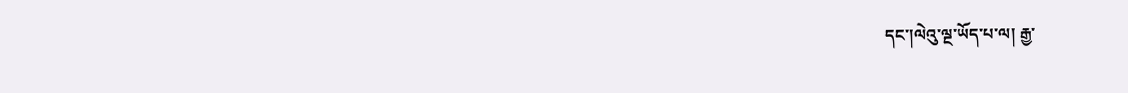དང་།ལེའུ་ལྔ་ཡོད་པ་ལ། རྒྱ་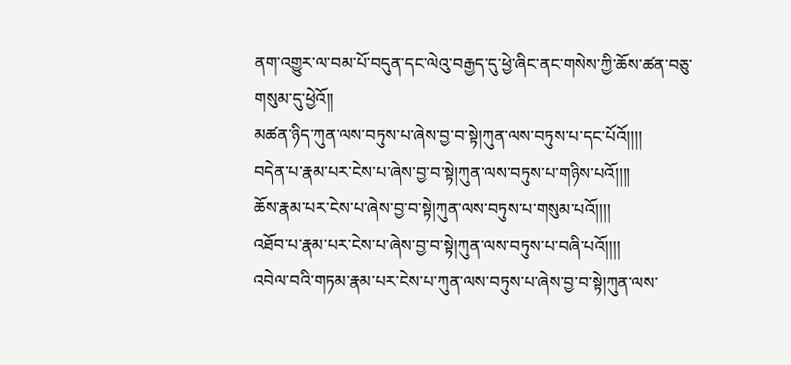ནག་འགྱུར་ལ་བམ་པོ་བདུན་དང་ལེའུ་བརྒྱད་དུ་ཕྱེ་ཞིང་ནང་གསེས་ཀྱི་ཆོས་ཚན་བཅུ་གསུམ་དུ་ཕྱེའོ།།
མཚན་ཉིད་ཀུན་ལས་བཏུས་པ་ཞེས་བྱ་བ་སྟེ།ཀུན་ལས་བཏུས་པ་དང་པོའོ།།།།
བདེན་པ་རྣམ་པར་ངེས་པ་ཞེས་བྱ་བ་སྟེ།ཀུན་ལས་བཏུས་པ་གཉིས་པའོ།།།།
ཆོས་རྣམ་པར་ངེས་པ་ཞེས་བྱ་བ་སྟེ།ཀུན་ལས་བཏུས་པ་གསུམ་པའོ།།།།
འཐོབ་པ་རྣམ་པར་ངེས་པ་ཞེས་བྱ་བ་སྟེ།ཀུན་ལས་བཏུས་པ་བཞི་པའོ།།།།
འབེལ་བའི་གཏམ་རྣམ་པར་ངེས་པ་ཀུན་ལས་བཏུས་པ་ཞེས་བྱ་བ་སྟེ།ཀུན་ལས་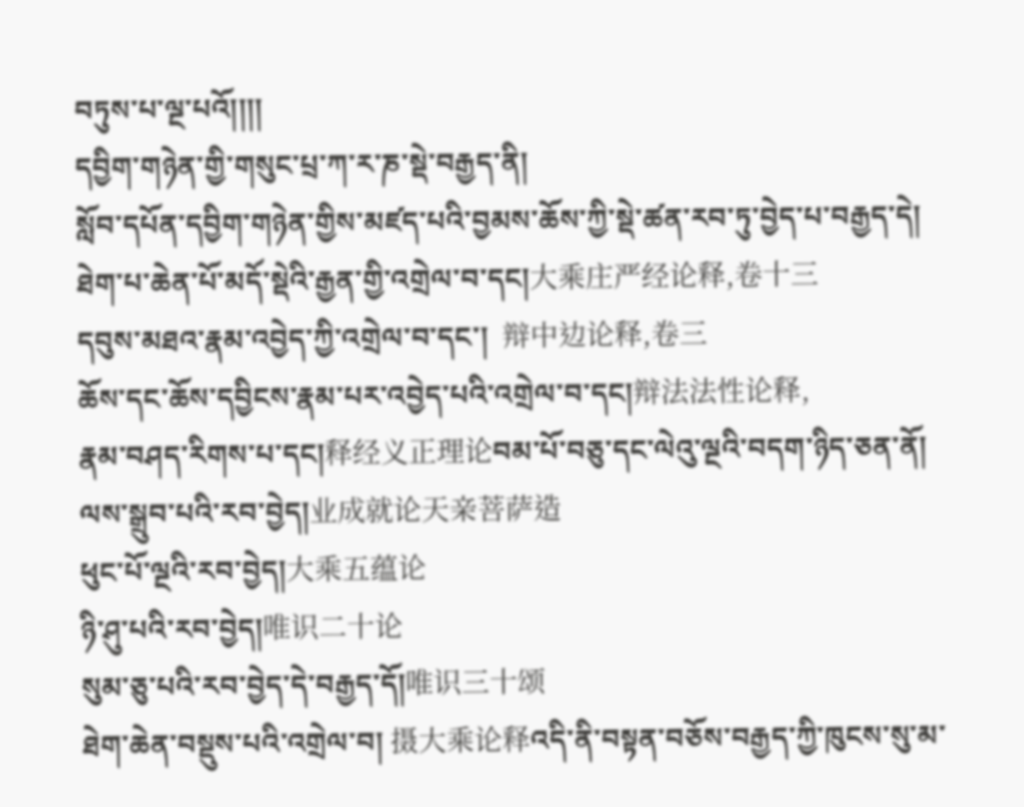བཏུས་པ་ལྔ་པའོ།།།།
དབྱིག་གཉེན་གྱི་གསུང་པྲ་ཀ་ར་ཎ་སྡེ་བརྒྱད་ནི།
སློབ་དཔོན་དབྱིག་གཉེན་གྱིས་མཛད་པའི་བྱམས་ཆོས་ཀྱི་སྡེ་ཚན་རབ་ཏུ་བྱེད་པ་བརྒྱད་དེ།
ཐེག་པ་ཆེན་པོ་མདོ་སྡེའི་རྒྱན་གྱི་འགྲེལ་བ་དང།大乘庄严经论释,卷十三
དབུས་མཐའ་རྣམ་འབྱེད་ཀྱི་འགྲེལ་བ་དང་།  辩中边论释,卷三
ཆོས་དང་ཆོས་དབྱིངས་རྣམ་པར་འབྱེད་པའི་འགྲེལ་བ་དང།辩法法性论释,
རྣམ་བཤད་རིགས་པ་དང།释经义正理论བམ་པོ་བཅུ་དང་ལེའུ་ལྔའི་བདག་ཉིད་ཅན་ནོ།
ལས་སྒྲུབ་པའི་རབ་བྱེད།业成就论天亲菩萨造
ཕུང་པོ་ལྔའི་རབ་བྱེད།大乘五蕴论
ཉི་ཤུ་པའི་རབ་བྱེད།唯识二十论
སུམ་ཅུ་པའི་རབ་བྱེད་དེ་བརྒྱད་དོ།唯识三十颂
ཐེག་ཆེན་བསྡུས་པའི་འགྲེལ་བ། 摄大乘论释འདི་ནི་བསྟན་བཅོས་བརྒྱད་ཀྱི་ཁུངས་སུ་མ་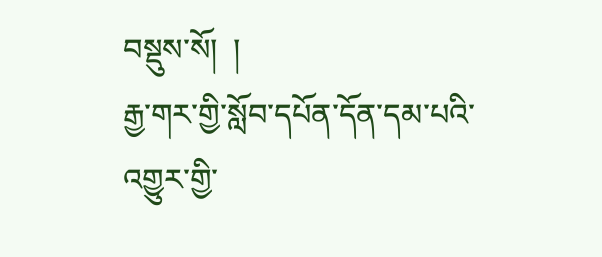བསྡུས་སོ།  །
རྒྱ་གར་གྱི་སློབ་དཔོན་དོན་དམ་པའི་འགྱུར་གྱི་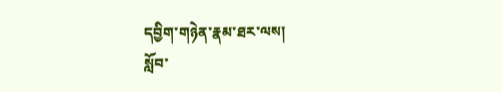དབྱིག་གཉེན་རྣམ་ཐར་ལས།
སློབ་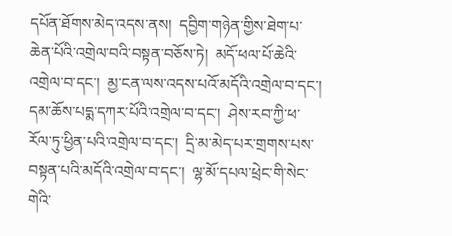དཔོན་ཐོགས་མེད་འདས་ནས།  དབྱིག་གཉེན་གྱིས་ཐེག་པ་ཆེན་པོའི་འགྲེལ་བའི་བསྟན་བཅོས་ཏེ།  མདོ་ཕལ་པོ་ཆེའི་འགྲེལ་བ་དང་།  མྱ་ངན་ལས་འདས་པའོ་མདོའི་འགྲེལ་བ་དང་།  དམ་ཆོས་པདྨ་དཀར་པོའི་འགྲེལ་བ་དང་།  ཤེས་རབ་ཀྱི་ཕ་རོལ་ཏུ་ཕྱིན་པའི་འགྲེལ་བ་དང་།  དྲི་མ་མེད་པར་གྲགས་པས་བསྟན་པའི་མདོའི་འགྲེལ་བ་དང་།  ལྷ་མོ་དཔལ་ཕྲེང་གི་སེང་གེའི་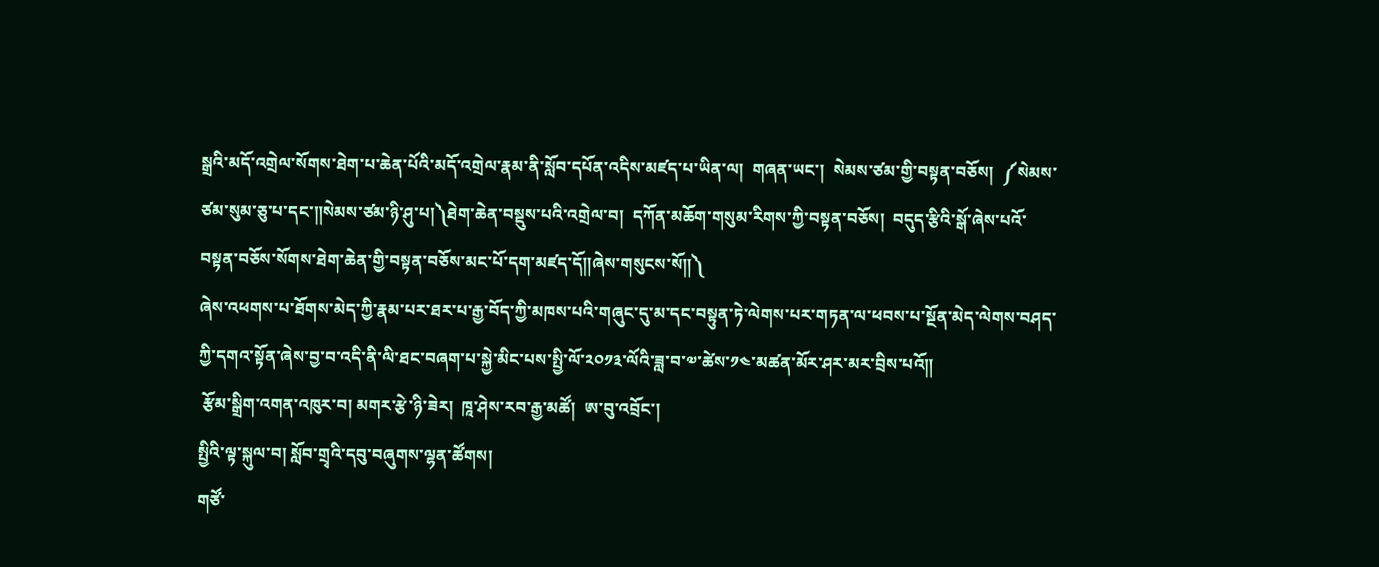སྒྲའི་མདོ་འགྲེལ་སོགས་ཐེག་པ་ཆེན་པོའི་མདོ་འགྲེལ་རྣམ་ནི་སློབ་དཔོན་འདིས་མཛད་པ་ཡིན་ལ།  གཞན་ཡང་།  སེམས་ཙམ་གྱི་བསྟན་བཅོས།  ༼སེམས་ཙམ་སུམ་ཅུ་པ་དང་༎སེམས་ཙམ་ཉི་ཤུ་པ།༽ཐེག་ཆེན་བསྡུས་པའི་འགྲེལ་བ།  དཀོན་མཆོག་གསུམ་རིགས་ཀྱི་བསྟན་བཅོས།  བདུད་རྩིའི་སྒོ་ཞེས་པའོ་བསྟན་བཅོས་སོགས་ཐེག་ཆེན་གྱི་བསྟན་བཅོས་མང་པོ་དག་མཛད་དོ༎ཞེས་གསུངས་སོ༎༽
ཞེས་འཕགས་པ་ཐོགས་མེད་ཀྱི་རྣམ་པར་ཐར་པ་རྒྱ་བོད་ཀྱི་མཁས་པའི་གཞུང་དུ་མ་དང་བསྟུན་ཏེ་ལེགས་པར་གཏན་ལ་ཕབས་པ་སྔོན་མེད་ལེགས་བཤད་ཀྱི་དགའ་སྟོན་ཞེས་བྱ་བ་འདི་ནི་ལི་ཐང་བཞག་པ་སྐྱེ་མིང་པས་སྤྱི་ལོ་༢༠༡༣་ལོའི་ཟླ་བ་༧་ཚེས་༡༤་མཚན་མོར་ཤར་མར་བྲིས་པའོ༎
 རྩོམ་སྒྲིག་འགན་འཁུར་བ། མགར་རྩེ་ཉི་ཟེར།  ཁཱ་ཤེས་རབ་རྒྱ་མཚོ།  ཨ་བུ་འབྲོང་།
སྤྱིའི་ལྟ་སྐུལ་བ། སློབ་གྲྭའི་དབུ་བཞུགས་ལྷན་ཚོགས།
གཙོ་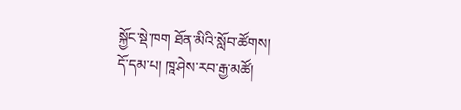སྐྱོང་སྡེ་ཁག ཐོན་མིའི་སློབ་ཚོགས།
དོ་དམ་པ། ཁཱ་ཤེས་རབ་རྒྱ་མཚོ།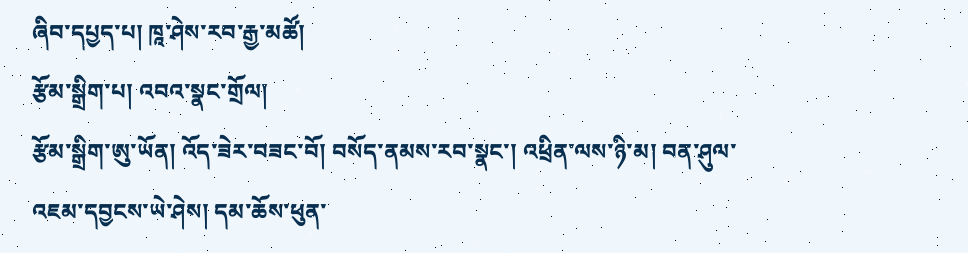ཞིབ་དཔྱད་པ། ཁཱ་ཤེས་རབ་རྒྱ་མཚོ།
རྩོམ་སྒྲིག་པ། འབའ་སྣང་གྲོལ།
རྩོམ་སྒྲིག་ཨུ་ཡོན། འོད་ཟེར་བཟང་བོ། བསོད་ནམས་རབ་སྣང་། འཕྲིན་ལས་ཉི་མ། བན་ཤུལ་འཇམ་དབྱངས་ཡེ་ཤེས། དམ་ཆོས་ཕུན་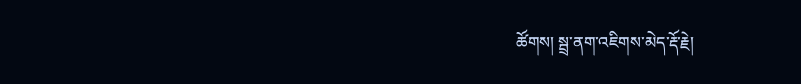ཚོགས། སྦྲ་ནག་འཇིགས་མེད་རྡོ་རྗེ།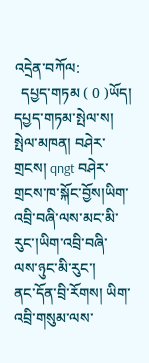འདྲེན་བཀོལ:
  དཔྱད་གཏམ ( 0 )ཡོད།
དཔྱད་གཏམ་སྤེལ་ས།
སྤེལ་མཁན། བཤེར་གྲངས། qngt བཤེར་གྲངས་ཁ་སྐོང་བྱོས།ཡིག་འབྲི་བཞི་ལས་མང་མི་རུང་།ཡིག་འབྲི་བཞི་ལས་ཉུང་མི་རུང་།
ནང་དོན་བྲི་རོགས། ཡིག་འབྲི་གསུམ་ལས་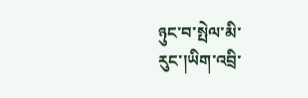ཉུང་བ་སྤེལ་མི་རུང་།ཡིག་འབྲི་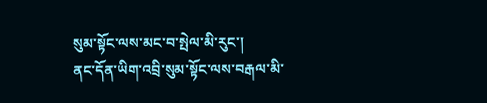སུམ་སྟོང་ལས་མང་བ་སྤེལ་མི་རུང་།
ནང་དོན་ཡིག་འབྲི་སུམ་སྟོང་ལས་བརྒལ་མི་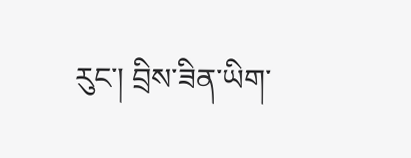རུང་། བྲིས་ཟིན་ཡིག་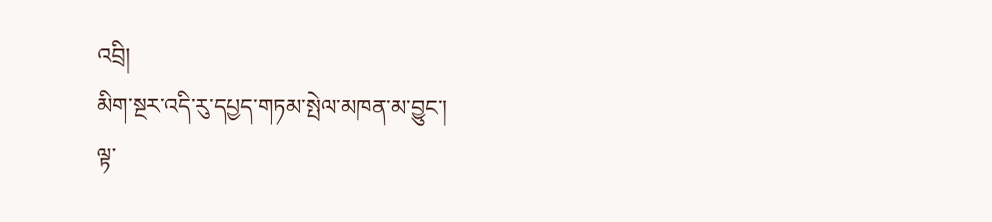འབྲི།
མིག་སྔར་འདི་རུ་དཔྱད་གཏམ་སྤེལ་མཁན་མ་བྱུང་།
ལྟ་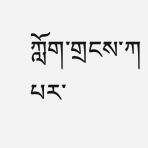ཀློག་གྲངས་ཀ
པར་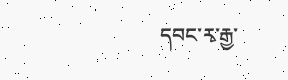དབང་རྭ་རྒྱ་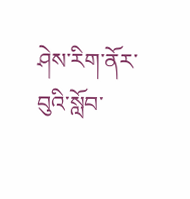ཤེས་རིག་ནོར་བུའི་སློབ་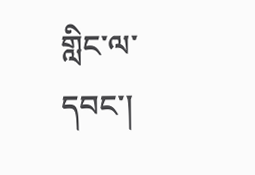གླིང་ལ་དབང་།